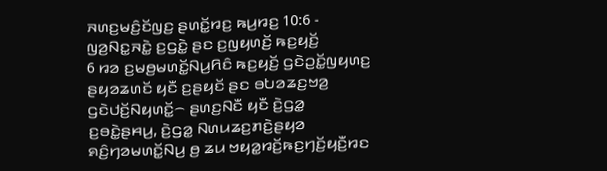ꤏꤛꤢ꤬ꤗꤢꤨ꤬ꤢꤩꤜꤢ꤬ ꤔꤛꤢꤩ꤭ꤙꤢ꤬ ꤒꤣ꤬ꤙꤢ꤬ 10:6 - ꤜꤤ꤬ꤡꤢ꤭ꤏꤢꤧ꤭ ꤢ꤬ꤞꤢꤧ꤭ ꤔꤢ ꤢ꤬ꤜꤟꤛꤢꤩ꤬ ꤒꤢ꤬ꤟꤢꤩ꤬
6 ꤙꤤ ꤢ꤬ꤗꤥ꤬ꤗꤛꤢꤩ꤭ꤡꤣ꤬ꤖꤢꤨ ꤒꤢ꤬ꤟꤢꤩ꤬ ꤞꤢꤧꤑꤢꤩ꤭ꤜꤟꤛꤢ꤬ ꤔꤟꤤꤘꤛꤢꤩ ꤟꤢꤪ ꤢ꤬ꤔꤟꤢꤩ ꤔꤢ ꤋꤝꤤꤘꤢ꤬ꤠꤤ꤬ ꤞꤢꤧꤓꤢꤩ꤬ꤡꤟꤛꤢꤩ꤭꤮ ꤔꤛꤢ꤬ꤡꤢꤪ ꤟꤢꤪ ꤢꤧ꤬ꤞꤤ꤭ ꤢ꤬ꤋꤢꤧ꤭ꤔꤌꤣ꤬, ꤢꤧ꤬ꤞꤤ꤭ ꤡꤛꤣꤘꤢ꤬ꤊꤢꤧ꤬ꤔꤟꤤ ꤎꤢꤨ꤬ꤚꤤꤗꤛꤢꤩ꤭ꤡꤣ꤬ ꤥ꤬ ꤘꤣ ꤠꤟꤤ꤭ꤙꤢꤩ꤬ꤒꤢ꤬ꤚꤢꤩ꤬ꤟꤢꤪ꤬ꤙꤢ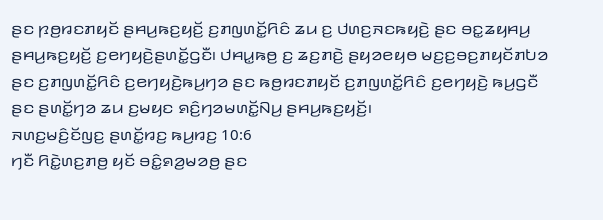ꤔꤢ ꤐꤥ꤬ꤙꤢꤊꤟꤢꤩ ꤔꤌꤣ꤬ꤒꤢ꤬ꤟꤢꤩ꤬ ꤢ꤬ꤊꤜꤛꤢꤩ꤭ꤖꤢꤨ ꤘꤣ ꤢ꤬ ꤓꤛꤢ꤬ꤏꤢꤒꤟꤢꤧ꤬ ꤔꤢ ꤋꤢ꤭ꤘꤟꤌꤣ꤬ ꤔꤌꤣ꤬ꤒꤢ꤬ꤟꤢꤩ꤬ ꤢ꤬ꤕꤚꤟꤢꤧ꤬ꤔꤛꤢꤩ꤭ꤞꤢꤪ꤯ ꤓꤌꤣ꤭ꤒꤥ꤬ ꤢ꤬ ꤘꤢ꤬ꤊꤢꤧ꤬ ꤔꤟꤤꤕꤟꤥ ꤗꤢ꤬ꤢ꤬ꤋꤢ꤬ꤊꤟꤢꤩꤊꤝꤤ ꤔꤢ ꤢ꤬ꤊꤜꤛꤢꤩ꤭ꤖꤢꤨ ꤢ꤬ꤕꤚꤟꤢꤧ꤬ꤒꤣ꤬ꤚꤤ ꤔꤢ ꤒꤥ꤬ꤙꤢꤊꤟꤢꤩ ꤢ꤬ꤊꤜꤛꤢꤩ꤭ꤖꤢꤨ ꤢ꤬ꤕꤚꤟꤢꤧ꤬ ꤒꤣ꤬ꤞꤢꤪ ꤔꤢ ꤔꤛꤢꤩ꤭ꤚꤤ ꤘꤣ ꤢ꤬ꤗꤟꤢ ꤎꤢꤨ꤬ꤚꤤꤗꤛꤢꤩ꤭ꤡꤣ꤬ ꤔꤌꤣ꤬ꤒꤢ꤬ꤟꤢꤩ꤬꤯
ꤏꤛꤢ꤬ꤗꤢꤨ꤬ꤢꤩꤜꤢ꤬ ꤔꤛꤢꤩ꤭ꤙꤢ꤬ ꤒꤣ꤬ꤙꤢ꤬ 10:6
ꤚꤢꤪ ꤖꤢꤧ꤭ꤛꤢ꤬ꤊꤥ꤬ ꤟꤢꤩ ꤋꤢꤨ꤭ꤎꤤ꤬ꤗꤤꤥ꤬ ꤔꤢ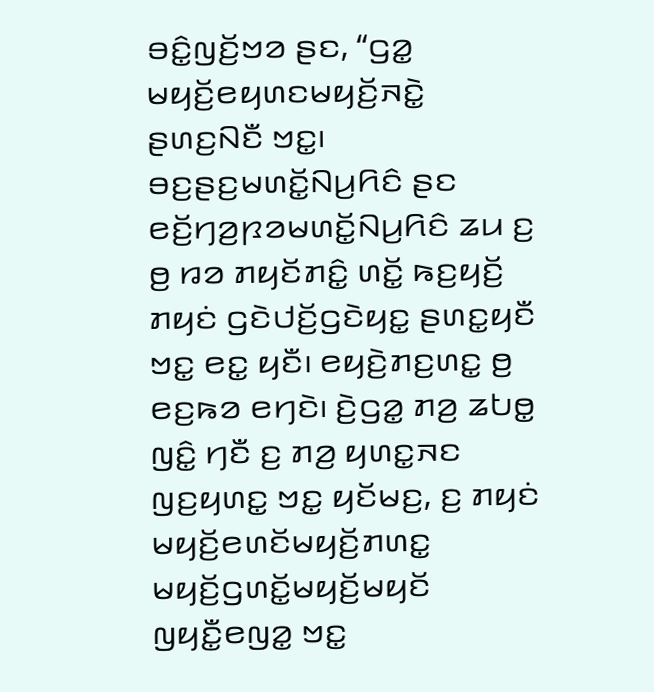ꤋꤢꤨ꤭ꤜꤢꤩ꤬ꤠꤤ ꤔꤢ, “ꤞꤤ꤭ ꤗꤟꤢꤩ꤬ꤕꤟꤛꤢꤗꤟꤢꤩ꤬ꤏꤢꤧ꤭ ꤔꤛꤢ꤬ꤡꤢꤪ ꤠꤢ꤭꤯ ꤋꤢ꤬ꤔꤢ꤬ꤗꤛꤢꤩ꤭ꤡꤣ꤬ꤖꤢꤨ ꤔꤢ ꤕꤢꤩ꤬ꤚꤤ꤬ꤐꤤꤗꤛꤢꤩ꤭ꤡꤣ꤬ꤖꤢꤨ ꤘꤣ ꤢ꤬ ꤥ꤬ ꤙꤤ ꤊꤟꤢꤩꤊꤢꤨ꤭ ꤛꤢꤩ꤭ ꤒꤢ꤬ꤟꤢꤩ꤬ ꤊꤟꤢꤦ ꤞꤢꤧꤓꤢꤩ꤬ꤞꤢꤧꤟꤢ꤭ ꤔꤛꤢ꤭ꤟꤢꤪ ꤠꤢ꤭ ꤕꤢ꤭ ꤟꤢꤪ꤯ ꤕꤟꤢꤧ꤬ꤊꤢ꤬ꤛꤢ꤭ ꤥ꤬ ꤕꤢ꤬ꤒꤤ ꤕꤚꤢꤧ꤯ ꤢꤧ꤬ꤞꤤ꤭ ꤊꤤ꤬ ꤘꤝꤥ꤭ ꤜꤢꤨ꤭ ꤚꤢꤪ ꤢ꤬ ꤊꤤ꤬ ꤟꤛꤢ꤭ꤏꤢ ꤜꤢ꤬ꤟꤛꤢ꤭ ꤠꤢ꤭ ꤟꤢꤩꤗꤢ꤬, ꤢ꤬ ꤊꤟꤢꤦ ꤗꤟꤢꤩ꤬ꤕꤛꤢꤩꤗꤟꤢꤩ꤬ꤊꤛꤢ꤭ ꤗꤟꤢꤩ꤬ꤞꤛꤢꤩ꤭ꤗꤟꤢꤩ꤬ꤗꤟꤢꤩ ꤜꤟꤢꤪ꤭ꤕꤜꤤ꤭ ꤠꤢ꤭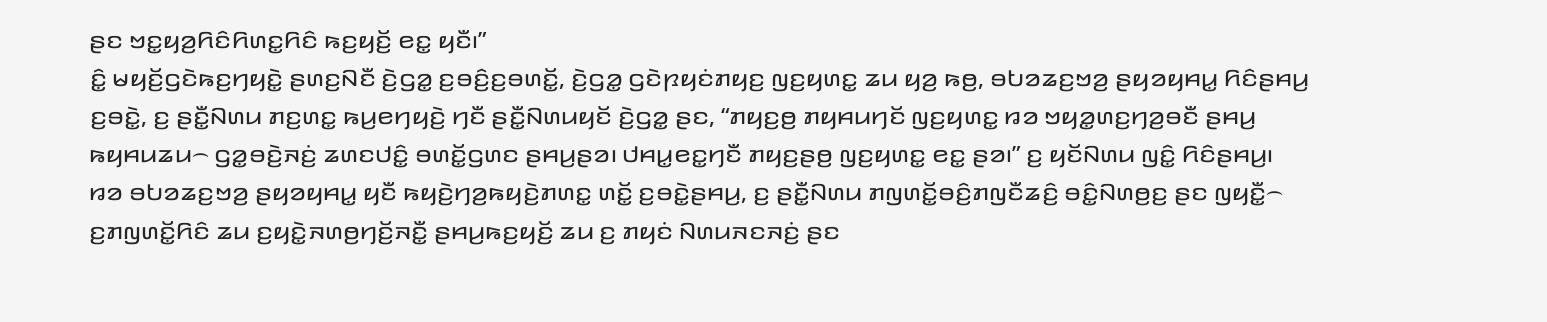ꤔꤢ ꤠꤢ꤭ꤟꤤ꤬ꤖꤢꤨꤖꤛꤢ꤭ꤖꤢꤨ ꤒꤢ꤬ꤟꤢꤩ꤬ ꤕꤢ꤭ ꤟꤢꤪ꤯”
ꤢꤨ꤭ ꤗꤟꤢꤩ꤬ꤞꤢꤧꤒꤢ꤬ꤚꤟꤢꤧ꤭ ꤔꤛꤢ꤬ꤡꤢꤪ ꤢꤧ꤬ꤞꤤ꤭ ꤢ꤬ꤋꤢꤨ꤬ꤢ꤬ꤋꤛꤢꤩ꤭, ꤢꤧ꤬ꤞꤤ꤭ ꤞꤢꤧꤐꤟꤢꤦꤊꤟꤢ꤬ ꤜꤢ꤬ꤟꤛꤢ꤭ ꤘꤣ ꤟꤤ꤬ ꤒꤥ꤬, ꤋꤝꤤꤘꤢ꤬ꤠꤤ꤬ ꤔꤟꤤꤟꤌꤣ꤭ ꤖꤢꤨꤔꤌꤣ꤬ ꤢ꤬ꤋꤢꤧ꤭, ꤢ꤬ ꤔꤢꤪ꤭ꤡꤛꤣ ꤊꤢ꤬ꤛꤢ꤭ ꤒꤣ꤬ꤕꤚꤟꤢꤧ꤬ ꤚꤢꤪ ꤔꤢꤪ꤭ꤡꤛꤣꤟꤢꤩ ꤢꤧ꤬ꤞꤤ꤭ ꤔꤢ, “ꤊꤟꤢ꤬ꤥ꤬ ꤊꤟꤌꤣꤚꤢꤩ ꤜꤢ꤬ꤟꤛꤢ꤭ ꤙꤤ ꤠꤟꤤ꤭ꤛꤢ꤬ꤚꤤ꤬ꤋꤢꤪ ꤔꤌꤣ꤬ ꤒꤟꤌꤣꤘꤣ꤮ ꤞꤤ꤭ꤋꤢꤧ꤬ꤏꤢꤦ꤬ ꤘꤛꤢꤓꤢꤨ꤭ ꤋꤛꤢꤩ꤭ꤞꤛꤢ ꤔꤌꤣ꤬ꤔꤤ꤯ ꤓꤌꤣ꤭ꤕꤢ꤭ꤚꤢꤪ ꤊꤟꤢ꤬ꤔꤥ꤬ ꤜꤢ꤬ꤟꤛꤢ꤭ ꤕꤢ꤭ ꤔꤤ꤯” ꤢ꤬ ꤟꤢꤩꤡꤛꤣ ꤜꤢꤨ꤭ ꤖꤢꤨꤔꤌꤣ꤬꤯
ꤙꤤ ꤋꤝꤤꤘꤢ꤬ꤠꤤ꤬ ꤔꤟꤤꤟꤌꤣ꤭ ꤟꤢꤪ ꤒꤟꤢꤧ꤬ꤚꤤ꤬ꤒꤟꤢꤧ꤬ꤊꤛꤢ꤭ ꤛꤢꤩ꤭ ꤢ꤬ꤋꤢꤧ꤭ꤔꤌꤣ꤬, ꤢ꤬ ꤔꤢꤪ꤭ꤡꤛꤣ ꤊꤜꤛꤢꤩ꤭ꤋꤢꤨ꤬ꤊꤜꤢꤪꤘꤢꤨ꤬ ꤋꤢꤨ꤭ꤡꤛꤥ꤬ꤢ꤬ ꤔꤢ ꤜꤟꤢꤪ꤭꤮ ꤢ꤬ꤊꤜꤛꤢꤩ꤭ꤖꤢꤨ ꤘꤣ ꤢ꤬ꤟꤢꤧ꤭ꤏꤛꤥ꤬ꤚꤢꤩ꤬ꤏꤢꤪ꤭ ꤔꤌꤣ꤬ꤒꤢ꤬ꤟꤢꤩ꤬ ꤘꤣ ꤢ꤬ ꤊꤟꤢꤦ ꤡꤛꤣꤏꤢꤏꤢꤦ꤬ ꤔꤢ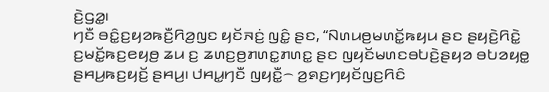ꤢꤧ꤬ꤞꤤ꤭꤯
ꤚꤢꤪ ꤋꤢꤨ꤭ꤢ꤬ꤟꤤꤒꤢꤪ꤬ꤖꤤ꤬ꤜꤢ ꤟꤢꤩꤏꤢꤦ꤬ ꤜꤢꤨ꤭ ꤔꤢ, “ꤡꤛꤣꤥ꤬ꤗꤛꤢꤩ꤭ꤒꤟꤣ ꤔꤢ ꤔꤟꤢꤧ꤬ꤖꤢꤧ꤭ ꤢ꤬ꤗꤢꤩ꤭ꤒꤢ꤬ꤕꤟꤥ꤬ ꤘꤣ ꤢ꤬ ꤘꤛꤢ꤬ꤥ꤬ꤊꤛꤢ꤭ꤊꤛꤢ꤭ ꤔꤢ ꤜꤟꤢꤩꤗꤛꤢꤋꤝꤢꤧ꤬ꤔꤟꤤ ꤋꤝꤤꤟꤥ꤭ ꤔꤌꤣ꤬ꤒꤢ꤬ꤟꤢꤩ꤬ ꤔꤌꤣ꤬꤯ ꤓꤌꤣ꤭ꤚꤢꤪ ꤜꤟꤢꤪ꤭꤮ ꤤ꤬ꤎꤢ꤬ꤚꤟꤢꤩꤜꤢ꤬ꤖꤢꤨ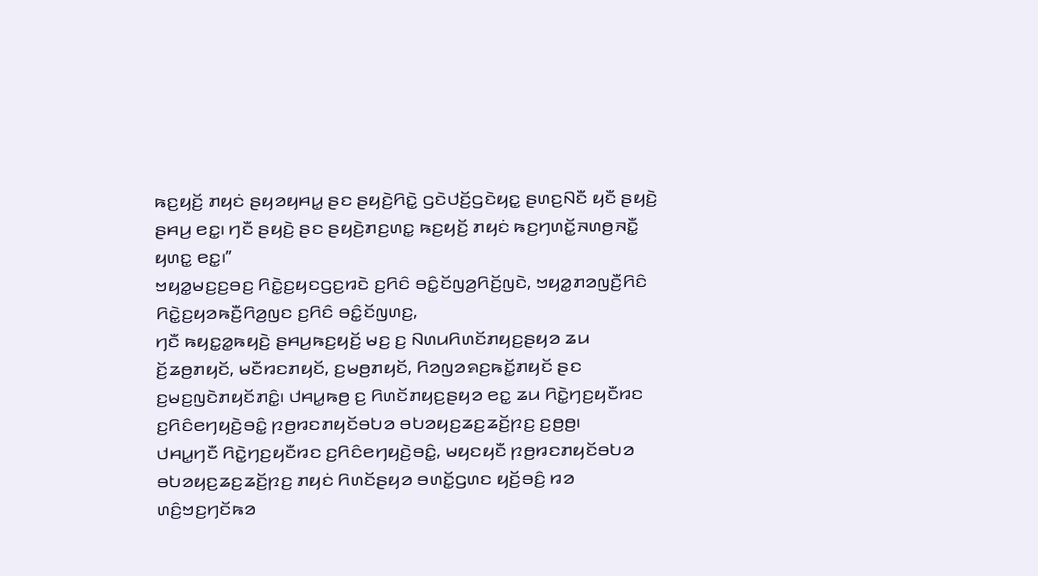ꤒꤢ꤬ꤟꤢꤩ꤬ ꤊꤟꤢꤦ ꤔꤟꤤꤟꤌꤣ꤭ ꤔꤢ ꤔꤟꤢꤧ꤬ꤖꤢꤧ꤭ ꤞꤢꤧꤓꤢꤩ꤬ꤞꤢꤧꤟꤢ꤭ ꤔꤛꤢ꤬ꤡꤢꤪ ꤟꤢꤪ ꤔꤟꤢꤧ꤬ ꤔꤌꤣ꤬ ꤕꤢ꤭꤯ ꤚꤢꤪ ꤔꤟꤢꤧ꤬ ꤔꤢ ꤔꤟꤢꤧ꤬ꤊꤢ꤬ꤛꤢ꤭ ꤒꤢ꤬ꤟꤢꤩ꤬ ꤊꤟꤢꤦ ꤒꤢ꤬ꤚꤛꤢꤩ꤭ꤏꤛꤥ꤬ꤏꤢꤪ꤭ ꤟꤛꤢ꤭ ꤕꤢ꤭꤯”
ꤠꤟꤤ꤭ꤗꤢ꤬ꤢ꤬ꤋꤢ꤬ ꤖꤢꤧ꤭ꤢ꤬ꤟꤢꤞꤢ꤬ꤙꤢꤧ ꤢ꤬ꤖꤢꤨ ꤋꤢꤨ꤭ꤢꤩꤜꤤ꤬ꤖꤢꤩ꤬ꤜꤢꤧ, ꤠꤟꤤ꤭ꤊꤤꤜꤢꤪ꤬ꤖꤢꤨ ꤖꤢꤧ꤭ꤢ꤬ꤟꤤꤒꤢꤪ꤬ꤖꤤ꤬ꤜꤢ ꤢ꤬ꤖꤢꤨ ꤋꤢꤨ꤭ꤢꤩꤜꤛꤢ꤬,
ꤚꤢꤪ ꤒꤟꤢ꤭ꤤ꤭ꤒꤟꤢꤧ꤬ ꤔꤌꤣ꤬ꤒꤢ꤬ꤟꤢꤩ꤬ ꤗꤢ꤬ ꤢ꤬ ꤡꤛꤣꤖꤛꤢꤩꤊꤟꤢ꤬ꤔꤟꤤ ꤘꤣ ꤢꤩ꤬ꤘꤥ꤬ꤊꤟꤢꤩ, ꤗꤢꤪꤙꤢꤊꤟꤢꤩ, ꤢ꤬ꤗꤥ꤬ꤊꤟꤢꤩ, ꤖꤤꤜꤤꤎꤢ꤬ꤒꤢꤩ꤭ꤊꤟꤢꤩ ꤔꤢ ꤢ꤬ꤗꤢ꤬ꤜꤢꤧꤊꤟꤢꤩꤊꤢꤨ꤭꤯ ꤓꤌꤣ꤭ꤒꤥ꤬ ꤢ꤬ ꤖꤛꤢꤩꤊꤟꤢ꤬ꤔꤟꤤ ꤕꤢ꤭ ꤘꤣ ꤖꤢꤧ꤭ꤚꤢ꤬ꤟꤢꤪꤙꤢ ꤢ꤬ꤖꤢꤨꤕꤚꤟꤢꤧ꤬ꤋꤢꤨ꤭ ꤐꤥ꤬ꤙꤢꤊꤟꤢꤩꤋꤝꤤ ꤋꤝꤤꤟꤢ꤬ꤘꤢ꤬ꤘꤢꤩ꤬ꤐꤢ꤬ ꤢ꤬ꤥ꤬ꤥ꤬꤯
ꤓꤌꤣ꤭ꤚꤢꤪ ꤖꤢꤧ꤭ꤚꤢ꤬ꤟꤢꤪꤙꤢ ꤢ꤬ꤖꤢꤨꤕꤚꤟꤢꤧ꤬ꤋꤢꤨ꤭, ꤗꤟꤢꤟꤢꤪ ꤐꤥ꤬ꤙꤢꤊꤟꤢꤩꤋꤝꤤ ꤋꤝꤤꤟꤢ꤬ꤘꤢ꤬ꤘꤢꤩ꤬ꤐꤢ꤬ ꤊꤟꤢꤦ ꤖꤛꤢꤩꤔꤟꤤ ꤋꤛꤢꤩ꤭ꤞꤛꤢ ꤟꤢꤩ꤬ꤋꤢꤨ꤬ ꤙꤤ ꤛꤢꤨ꤬ꤠꤢ꤬ꤚꤢꤩꤒꤤ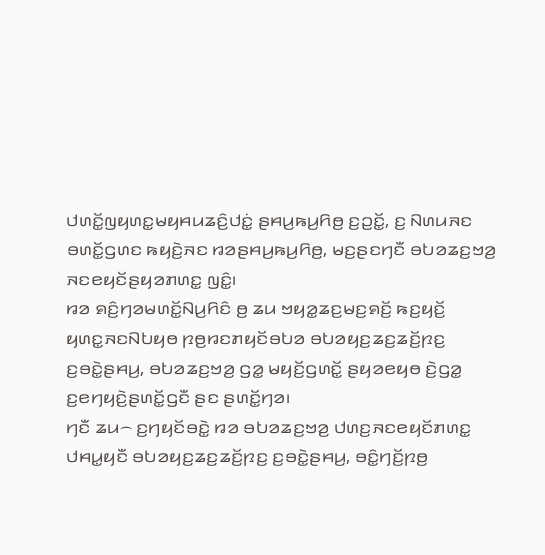ꤓꤛꤢꤩ꤭ꤜꤟꤛꤢ꤭ꤗꤟꤌꤣꤘꤢꤨ꤬ꤓꤢꤦ꤭ ꤔꤌꤣ꤬ꤒꤣ꤬ꤖꤥ꤬ ꤢ꤬ꤑꤢꤩ꤭, ꤢ꤬ ꤡꤛꤣꤏꤢ ꤋꤛꤢꤩ꤭ꤞꤛꤢ ꤒꤟꤢꤧ꤬ꤏꤢ ꤙꤤꤔꤌꤣ꤬ꤒꤣ꤬ꤖꤥ꤬, ꤗꤢ꤬ꤔꤢꤚꤢꤪ ꤋꤝꤤꤘꤢ꤬ꤠꤤ꤬ ꤏꤢꤕꤟꤢꤩꤔꤟꤤꤊꤛꤢ꤭ ꤜꤢꤨ꤭꤯
ꤙꤤ ꤎꤢꤨ꤬ꤚꤤꤗꤛꤢꤩ꤭ꤡꤣ꤬ꤖꤢꤨ ꤥ꤬ ꤘꤣ ꤠꤟꤤ꤭ꤘꤢ꤬ꤗꤢ꤬ꤎꤢꤩ꤬ ꤒꤢ꤬ꤟꤢꤩ꤬ ꤟꤛꤢ꤭ꤏꤢꤡꤝꤟꤥ ꤐꤥ꤬ꤙꤢꤊꤟꤢꤩꤋꤝꤤ ꤋꤝꤤꤟꤢ꤬ꤘꤢ꤬ꤘꤢꤩ꤬ꤐꤢ꤬ ꤢ꤬ꤋꤢꤧ꤭ꤔꤌꤣ꤬, ꤋꤝꤤꤘꤢ꤬ꤠꤤ꤬ ꤞꤤ꤭ ꤗꤟꤢꤩ꤬ꤞꤛꤢꤩ꤭ ꤔꤟꤤꤕꤟꤥ ꤢꤧ꤬ꤞꤤ꤭ ꤢ꤬ꤕꤚꤟꤢꤧ꤬ꤔꤛꤢꤩ꤭ꤞꤢꤪ ꤔꤢ ꤔꤛꤢꤩ꤭ꤚꤤ꤯
ꤚꤢꤪ ꤘꤣ꤮ ꤢ꤬ꤚꤟꤢꤩꤋꤢꤧ꤭ ꤙꤤ ꤋꤝꤤꤘꤢ꤬ꤠꤤ꤬ ꤓꤛꤢ꤬ꤏꤢꤕꤟꤢꤩꤊꤛꤢ꤭ ꤓꤌꤣ꤭ꤟꤢꤪ ꤋꤝꤤꤟꤢ꤬ꤘꤢ꤬ꤘꤢꤩ꤬ꤐꤢ꤬ ꤢ꤬ꤋꤢꤧ꤭ꤔꤌꤣ꤬, ꤋꤢꤨ꤭ꤚꤢꤩ꤬ꤐꤥ꤬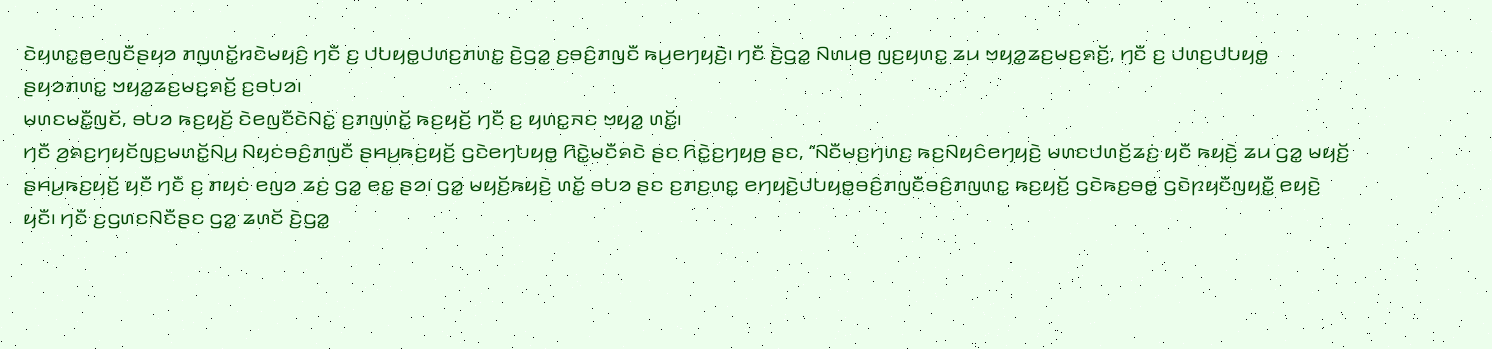ꤢꤧꤟꤛꤢ꤭ꤥ꤬ꤕꤜꤢꤪꤔꤟꤤ ꤊꤜꤛꤢꤩ꤭ꤙꤢꤧꤗꤟꤢꤨ꤬ ꤚꤢꤪ ꤢ꤬ ꤓꤝꤟꤥ꤭ꤓꤛꤢ꤬ꤊꤛꤢ꤭ ꤢꤧ꤬ꤞꤤ꤭ ꤢ꤬ꤋꤢꤨ꤬ꤊꤜꤢꤪ ꤒꤣ꤬ꤕꤚꤟꤢꤧ꤬꤯ ꤚꤢꤪ ꤢꤧ꤬ꤞꤤ꤭ ꤡꤛꤣꤥ꤬ ꤜꤢ꤬ꤟꤛꤢ꤭ ꤘꤣ ꤠꤟꤤ꤭ꤘꤢ꤬ꤗꤢ꤬ꤎꤢꤩ꤬, ꤚꤢꤪ ꤢ꤬ ꤓꤛꤢ꤬ꤓꤝꤟꤥ꤭ ꤔꤟꤤꤊꤛꤢ꤭ ꤠꤟꤤ꤭ꤘꤢ꤬ꤗꤢ꤬ꤎꤢꤩ꤬ ꤢ꤬ꤋꤝꤤ꤯
ꤗꤛꤢꤗꤢꤪ꤭ꤜꤢꤩ, ꤋꤝꤤ ꤒꤢ꤬ꤟꤢꤩ꤬ ꤢꤧꤕꤜꤢꤪꤢꤧꤡꤢꤦ꤭ ꤢ꤬ꤊꤜꤛꤢꤩ꤭ ꤒꤢ꤬ꤟꤢꤩ꤬ ꤚꤢꤪ ꤢ꤬ ꤟꤛꤢ꤭ꤏꤢ ꤠꤟꤤ꤭ ꤛꤢꤩ꤭꤯
ꤚꤢꤪ ꤤ꤬ꤎꤢ꤬ꤚꤟꤢꤩꤜꤢ꤬ꤗꤛꤢꤩ꤭ꤡꤣ꤬ ꤡꤟꤢꤦꤋꤢꤨ꤬ꤊꤜꤢꤪ ꤔꤌꤣ꤬ꤒꤢ꤬ꤟꤢꤩ꤬ ꤞꤢꤧꤕꤚꤝꤟꤥ꤭ ꤖꤢꤧ꤭ꤗꤢꤪꤎꤢꤧ ꤔꤢ ꤖꤢꤧ꤭ꤢ꤬ꤚꤟꤥ꤬ ꤔꤢ, “ꤡꤢꤪꤗꤢ꤬ꤚꤛꤢ꤬ ꤒꤢ꤬ꤡꤟꤢꤨꤕꤚꤟꤢꤧ꤬ ꤗꤛꤢꤓꤛꤢꤩ꤬ꤘꤢꤦ꤬ ꤟꤢꤪ ꤒꤟꤢꤧ꤬ ꤘꤣ ꤞꤤ꤭ ꤗꤟꤢꤩ꤬ ꤔꤌꤣ꤬ꤒꤢ꤬ꤟꤢꤩ꤬ ꤟꤢꤪ ꤚꤢꤪ ꤢ꤬ ꤊꤟꤢꤦ ꤕꤜꤤ ꤘꤢꤦ꤬ ꤞꤤ꤭ ꤕꤢ꤭ ꤔꤤ꤯ ꤞꤤ꤭ ꤗꤟꤢꤩ꤬ꤒꤟꤢꤧ꤬ ꤛꤢꤩ꤭ ꤋꤝꤤ ꤔꤢ ꤢ꤬ꤊꤢ꤬ꤛꤢ꤭ ꤕꤚꤟꤢꤧ꤬ꤓꤝꤟꤥ꤭ꤋꤢꤨ꤬ꤊꤜꤢꤪꤋꤢꤨ꤬ꤊꤜꤛꤢ꤭ ꤒꤢ꤬ꤟꤢꤩ꤬ ꤞꤢꤧꤒꤢ꤬ꤋꤥ꤭ ꤞꤢꤧꤐꤟꤢꤪꤜꤟꤢꤪ꤭ ꤕꤟꤢꤧ꤬ ꤟꤢꤪ꤯ ꤚꤢꤪ ꤢ꤬ꤞꤛꤢꤡꤢꤪꤔꤢ ꤞꤤ꤭ ꤘꤛꤢꤩ ꤢꤧ꤬ꤞꤤ꤭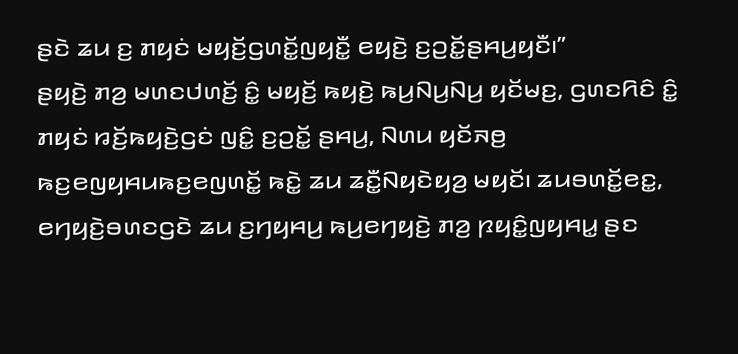ꤔꤢꤧ ꤘꤣ ꤢ꤬ ꤊꤟꤢꤦ ꤗꤟꤢꤩ꤬ꤞꤛꤢꤩ꤭ꤜꤟꤢꤪ꤭ ꤕꤟꤢꤧ꤬ ꤢ꤬ꤑꤢꤩ꤭ꤔꤌꤣ꤬ꤟꤢꤪ꤯”
ꤔꤟꤢꤧ꤬ ꤊꤤ꤬ ꤗꤛꤢꤓꤛꤢꤩ꤬ ꤢꤨ꤭ ꤗꤟꤢꤩ꤬ ꤒꤟꤢꤧ꤬ ꤒꤣ꤬ꤡꤣ꤬ꤡꤣ꤬ ꤟꤢꤩꤗꤢ꤬, ꤞꤛꤢꤖꤢꤨ ꤢꤨ꤭ ꤊꤟꤢꤦ ꤙꤢꤩ꤬ꤒꤟꤢꤧ꤬ꤞꤢꤦ ꤜꤢꤨ꤭ ꤢ꤬ꤑꤢꤩ꤭ ꤔꤌꤣ꤬, ꤡꤛꤣ ꤟꤢꤩꤏꤥ꤬ ꤒꤢ꤬ꤕꤜꤟꤌꤣꤒꤢ꤬ꤕꤜꤛꤢꤩ꤭ ꤒꤢꤧ꤭ ꤘꤣ ꤘꤢꤪ꤭ꤡꤟꤢꤧꤟꤤ꤬ ꤗꤟꤢꤩ꤯ ꤘꤣꤋꤛꤢꤩ꤭ꤕꤢ꤭, ꤕꤚꤟꤢꤧ꤬ꤋꤛꤢꤞꤢꤧ ꤘꤣ ꤢ꤬ꤚꤟꤌꤣ꤬ ꤒꤣ꤬ꤕꤚꤟꤢꤧ꤬ ꤊꤤ꤬ ꤐꤟꤢꤨ꤭ꤜꤟꤌꤣ꤭ ꤔꤢ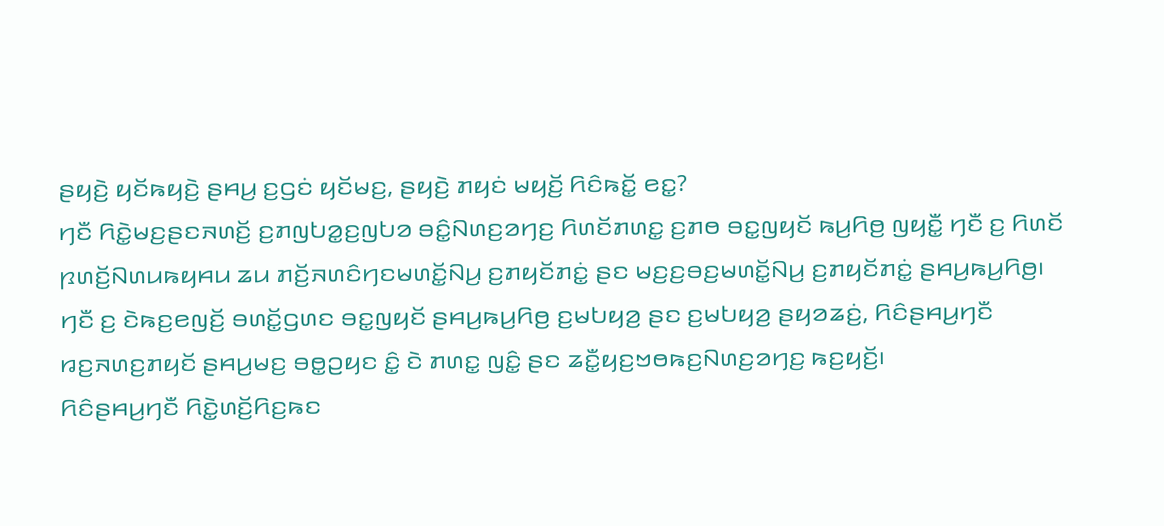ꤔꤟꤢꤧ꤬ ꤟꤢꤩꤒꤟꤢꤧ꤬ ꤔꤌꤣ꤬ ꤢ꤬ꤞꤢꤦ ꤟꤢꤩꤗꤢ꤬, ꤔꤟꤢꤧ꤬ ꤊꤟꤢꤦ ꤗꤟꤢꤩ꤬ ꤖꤢꤨꤒꤢꤩ꤭ ꤕꤢ꤭?
ꤚꤢꤪ ꤖꤢꤧ꤭ꤗꤢ꤬ꤔꤢꤏꤛꤢꤩ꤬ ꤢ꤬ꤊꤜꤝꤤ꤭ꤢ꤬ꤜꤝꤤ ꤋꤢꤨ꤭ꤡꤛꤢ꤬ꤤꤚꤢ꤬ ꤖꤛꤢꤩꤊꤛꤢ꤭ ꤢ꤬ꤊꤥ ꤋꤢ꤭ꤜꤟꤢꤩ ꤒꤣ꤬ꤖꤥ꤬ ꤜꤟꤢꤪ꤭ ꤚꤢꤪ ꤢ꤬ ꤖꤛꤢꤩ ꤐꤛꤢꤩ꤬ꤡꤛꤣꤒꤟꤌꤣ ꤘꤣ ꤊꤢꤩ꤬ꤏꤛꤢꤨꤚꤢꤗꤛꤢꤩ꤭ꤡꤣ꤬ ꤢ꤬ꤊꤟꤢꤩꤊꤢꤦ꤭ ꤔꤢ ꤗꤢ꤬ꤢ꤬ꤋꤢ꤬ꤗꤛꤢꤩ꤭ꤡꤣ꤬ ꤢ꤬ꤊꤟꤢꤩꤊꤢꤦ꤭ ꤔꤌꤣ꤬ꤒꤣ꤬ꤖꤥ꤬꤯ ꤚꤢꤪ ꤢ꤬ ꤢꤧꤒꤢ꤬ꤕꤜꤢꤩ꤬ ꤋꤛꤢꤩ꤭ꤞꤛꤢ ꤋꤢ꤭ꤜꤟꤢꤩ ꤔꤌꤣ꤬ꤒꤣ꤬ꤖꤥ꤬ ꤢ꤬ꤗꤝꤟꤤ꤬ ꤔꤢ ꤢ꤬ꤗꤝꤟꤤ꤬ ꤔꤟꤤꤘꤢꤦ꤬, ꤖꤢꤨꤔꤌꤣ꤬ꤚꤢꤪ ꤙꤢ꤬ꤏꤛꤢ꤬ꤊꤟꤢꤩ ꤔꤌꤣ꤬ꤗꤢ꤬ ꤋꤥ꤭ꤑꤟꤢ ꤢꤨ꤭ ꤢꤧ ꤊꤛꤢ꤭ ꤜꤢꤨ꤭ ꤔꤢ ꤘꤢꤪ꤭ꤟꤢ꤬ꤠꤥꤒꤢ꤬ꤡꤛꤢ꤬ꤤꤚꤢ꤬ ꤒꤢ꤬ꤟꤢꤩ꤬꤯
ꤖꤢꤨꤔꤌꤣ꤬ꤚꤢꤪ ꤖꤢꤧ꤭ꤛꤢꤩ꤬ꤖꤢ꤬ꤒꤢ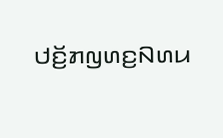ꤓꤢꤩ꤬ꤊꤜꤛꤢ꤬ꤡꤛꤣ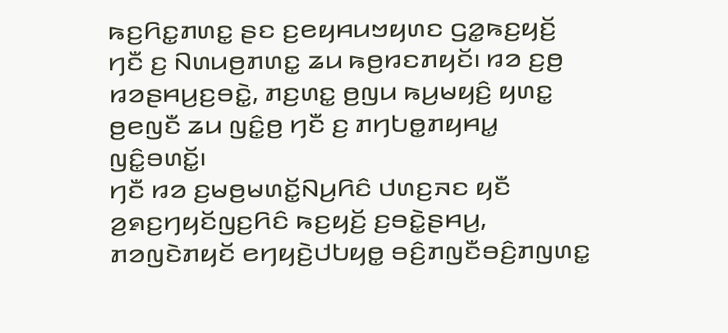ꤒꤢ꤬ꤖꤢ꤭ꤊꤛꤢ꤭ ꤔꤢ ꤢ꤬ꤕꤟꤌꤣꤠꤟꤛꤢ ꤞꤤ꤭ꤒꤢ꤬ꤟꤢꤩ꤬ ꤚꤢꤪ ꤢ꤬ ꤡꤛꤣꤥ꤬ꤊꤛꤢ꤭ ꤘꤣ ꤒꤥ꤬ꤙꤢꤊꤟꤢꤩ꤯ ꤙꤤ ꤢ꤬ꤥ꤬ ꤙꤤꤔꤌꤣ꤬ꤢ꤬ꤋꤢꤧ꤭, ꤊꤢ꤬ꤛꤢ꤭ ꤥ꤬ꤜꤣ ꤒꤣ꤬ꤗꤟꤢꤨ꤬ ꤟꤛꤢ꤭ ꤥ꤬ꤕꤜꤢꤪ ꤘꤣ ꤜꤢꤨ꤭ꤥ꤬ ꤚꤢꤪ ꤢ꤬ ꤊꤚꤝꤥ꤭ꤊꤟꤌꤣ꤭ ꤜꤢꤨ꤭ꤋꤛꤢꤩ꤭꤯
ꤚꤢꤪ ꤙꤤ ꤢ꤬ꤗꤥ꤬ꤗꤛꤢꤩ꤭ꤡꤣ꤬ꤖꤢꤨ ꤓꤛꤢ꤬ꤏꤢ ꤟꤢꤪ ꤤ꤬ꤎꤢ꤬ꤚꤟꤢꤩꤜꤢ꤬ꤖꤢꤨ ꤒꤢ꤬ꤟꤢꤩ꤬ ꤢ꤬ꤋꤢꤧ꤭ꤔꤌꤣ꤬, ꤊꤤꤜꤢꤧꤊꤟꤢꤩ ꤕꤚꤟꤢꤧ꤬ꤓꤝꤟꤥ꤭ ꤋꤢꤨ꤬ꤊꤜꤢꤪꤋꤢꤨ꤬ꤊꤜꤛꤢ꤭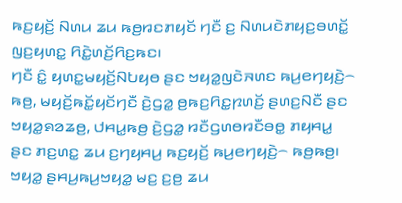ꤒꤢ꤬ꤟꤢꤩ꤬ ꤡꤛꤣ ꤘꤣ ꤒꤥ꤬ꤙꤢꤊꤟꤢꤩ ꤚꤢꤪ ꤢ꤬ ꤡꤛꤣꤢꤧꤊꤟꤢ꤬ꤋꤛꤢꤩ꤭ ꤜꤢ꤬ꤟꤛꤢ꤭ ꤖꤢꤧ꤭ꤛꤢꤩ꤬ꤖꤢ꤬ꤒꤢ꤯
ꤚꤢꤪ ꤢꤨ꤭ ꤟꤛꤢ꤭ꤗꤟꤢꤩ꤬ꤡꤝꤟꤥ ꤔꤢ ꤠꤟꤤ꤭ꤜꤢꤧꤏꤛꤢ ꤒꤣ꤬ꤕꤚꤟꤢꤧ꤬꤮ ꤒꤥ꤬, ꤗꤟꤢꤩ꤬ꤒꤢꤩ꤭ꤟꤢꤩꤚꤢꤪ ꤢꤧ꤬ꤞꤤ꤭ ꤥ꤬ꤒꤢ꤬ꤖꤢ꤭ꤐꤛꤢꤩ꤬ ꤔꤛꤢ꤬ꤡꤢꤪ ꤔꤢ ꤠꤟꤤ꤭ꤎꤤꤘꤥ꤬, ꤓꤌꤣ꤭ꤒꤥ꤬ ꤢꤧ꤬ꤞꤤ꤭ ꤙꤢꤪꤞꤛꤥꤙꤢꤪꤋꤥ꤭ ꤊꤟꤌꤣ꤭ ꤔꤢ ꤊꤢ꤬ꤛꤢ꤭ ꤘꤣ ꤢ꤬ꤚꤟꤌꤣ꤬ ꤒꤢ꤬ꤟꤢꤩ꤬ ꤒꤣ꤬ꤕꤚꤟꤢꤧ꤬꤮ ꤒꤥ꤬ꤒꤥ꤬꤯ ꤠꤟꤤ꤭ ꤔꤌꤣ꤬ꤒꤣ꤬ꤠꤟꤤ꤭ ꤗꤢ꤬ ꤢ꤬ꤥ꤬ ꤘꤣ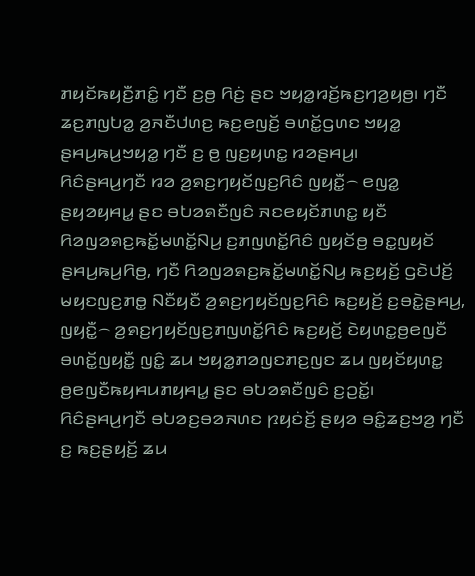ꤊꤟꤢꤩꤒꤟꤢꤪ꤬ꤊꤢꤨ꤭ ꤚꤢꤪ ꤢ꤬ꤥ꤬ ꤖꤢꤦ꤬ ꤔꤢ ꤠꤟꤤ꤭ꤙꤢꤩ꤬ꤒꤢ꤬ꤚꤤ꤬ꤟꤥ꤬꤯ ꤚꤢꤪ ꤘꤢ꤬ꤊꤜꤝꤤ꤭ ꤤ꤬ꤏꤢꤪꤓꤛꤢ꤬ ꤒꤢ꤬ꤕꤜꤢꤩ꤬ ꤋꤛꤢꤩ꤭ꤞꤛꤢ ꤠꤟꤤ꤭ ꤔꤌꤣ꤬ꤒꤣ꤬ꤠꤟꤤ꤭ ꤚꤢꤪ ꤢ꤬ ꤥ꤬ ꤜꤢ꤬ꤟꤛꤢ꤭ ꤙꤤꤔꤌꤣ꤬꤯
ꤖꤢꤨꤔꤌꤣ꤬ꤚꤢꤪ ꤙꤤ ꤤ꤬ꤎꤢ꤬ꤚꤟꤢꤩꤜꤢ꤬ꤖꤢꤨ ꤜꤟꤢꤪ꤭꤮ ꤕꤜꤤ꤭ ꤔꤟꤤꤟꤌꤣ꤭ ꤔꤢ ꤋꤝꤤꤎꤢꤪꤜꤢꤨ ꤏꤢꤕꤟꤢꤩꤊꤛꤢ꤭ ꤟꤢꤪ ꤖꤤꤜꤤꤎꤢ꤬ꤒꤢꤩ꤭ꤗꤛꤢꤩ꤭ꤡꤣ꤬ ꤢ꤬ꤊꤜꤛꤢꤩ꤭ꤖꤢꤨ ꤜꤟꤢꤩꤥ꤬ ꤋꤢ꤭ꤜꤟꤢꤩ ꤔꤌꤣ꤬ꤒꤣ꤬ꤖꤥ꤬, ꤚꤢꤪ ꤖꤤꤜꤤꤎꤢ꤬ꤒꤢꤩ꤭ꤗꤛꤢꤩ꤭ꤡꤣ꤬ ꤒꤢ꤬ꤟꤢꤩ꤬ ꤞꤢꤧꤓꤢꤩ꤬ ꤗꤟꤢꤜꤢ꤬ꤊꤥ꤭ ꤡꤢꤪꤟꤢꤪ ꤤ꤬ꤎꤢ꤬ꤚꤟꤢꤩꤜꤢ꤬ꤖꤢꤨ ꤒꤢ꤬ꤟꤢꤩ꤬ ꤢ꤬ꤋꤢꤧ꤭ꤔꤌꤣ꤬, ꤜꤟꤢꤪ꤭꤮ ꤤ꤬ꤎꤢ꤬ꤚꤟꤢꤩꤜꤢ꤬ꤊꤜꤛꤢꤩ꤭ꤖꤢꤨ ꤒꤢ꤬ꤟꤢꤩ꤬ ꤢꤧꤟꤛꤢ꤭ꤥ꤬ꤕꤜꤢꤪ ꤋꤛꤢꤩ꤭ꤜꤟꤢꤪ꤭ ꤜꤢꤨ꤭ ꤘꤣ ꤠꤟꤤ꤭ꤊꤤꤜꤢꤊꤢ꤬ꤜꤢ ꤘꤣ ꤜꤟꤢꤩꤟꤛꤢ꤭ ꤥ꤬ꤕꤜꤢꤪꤒꤟꤌꤣꤊꤟꤌꤣ꤭ ꤔꤢ ꤋꤝꤤꤎꤢꤪꤜꤢꤨ ꤢ꤬ꤑꤢꤩ꤭꤯
ꤖꤢꤨꤔꤌꤣ꤬ꤚꤢꤪ ꤋꤝꤤꤢ꤬ꤋꤤꤏꤛꤢ ꤐꤟꤢꤦꤢꤩ꤬ ꤔꤟꤤ ꤋꤢꤨ꤭ꤘꤢ꤬ꤠꤤ꤬ ꤚꤢꤪ ꤢ꤬ ꤒꤢ꤬ꤔꤟꤢꤩ꤬ ꤘꤣ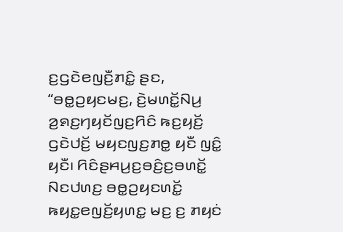ꤢ꤬ꤞꤢꤧꤕꤜꤢꤪ꤬ꤊꤢꤨ꤭ ꤔꤢ, “ꤋꤥ꤭ꤑꤟꤢꤗꤢ꤬, ꤢꤧ꤬ꤗꤛꤢꤩ꤭ꤡꤣ꤬ ꤤ꤬ꤎꤢ꤬ꤚꤟꤢꤩꤜꤢ꤬ꤖꤢꤨ ꤒꤢ꤬ꤟꤢꤩ꤬ ꤞꤢꤧꤓꤢꤩ꤬ ꤗꤟꤢꤜꤢ꤬ꤊꤥ꤭ ꤟꤢꤪ ꤜꤢꤨ꤭ ꤟꤢꤪ꤯ ꤖꤢꤨꤔꤌꤣ꤬ꤢ꤬ꤋꤢꤨ꤬ꤢ꤬ꤋꤛꤢꤩ꤭ ꤡꤢꤓꤛꤢ꤬ ꤋꤥ꤭ꤑꤟꤢꤛꤢꤩ꤭ ꤒꤟꤢ꤭ꤕꤜꤢꤩ꤬ꤟꤛꤢ꤭ ꤗꤢ꤬ ꤢ꤬ ꤊꤟꤢꤦ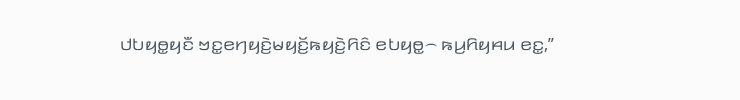ꤓꤝꤟꤥ꤭ꤟꤢꤪ ꤠꤢ꤭ꤕꤚꤟꤢꤧ꤬ꤗꤟꤢꤩ꤬ꤒꤟꤢꤧ꤬ꤖꤢꤨ ꤕꤝꤟꤥ꤭꤮ ꤒꤣ꤬ꤖꤟꤌꤣ ꤕꤢ꤭,”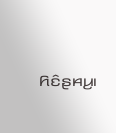ꤖꤢꤨꤔꤌꤣ꤬꤯